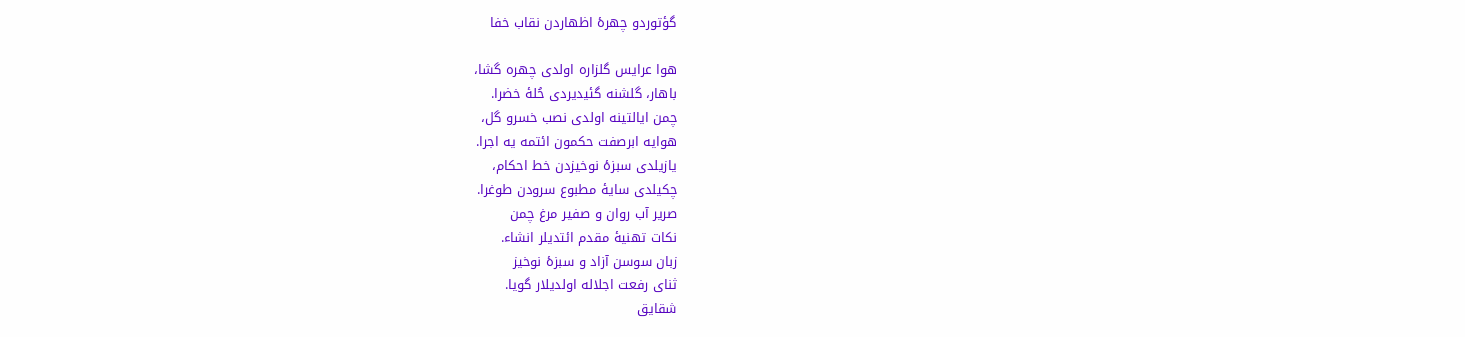گؤتوردو چهرۀ اظهاردن نقاب خفا

هوا عرایس گلزاره اولدی چهره گشا،
باهار، گلشنه گئیدیردی حُلۀ خضرا.
چمن ایالتینه اولدی نصب خسرو گل،
هوایه ابرصفت حکمون ائتمه یه اجرا.
یازیلدی سبزۀ نوخیزدن خط احکام،
چکیلدی سایۀ مطبوع سرودن طوغرا.
صریر آب روان و صفیر مرغ چمن
نکات تهنیۀ مقدم ائتدیلر انشاء.
زبان سوسن آزاد و سبزۀ نوخیز
ثنای رفعت اجلاله اولدیلار گویا.
شقایق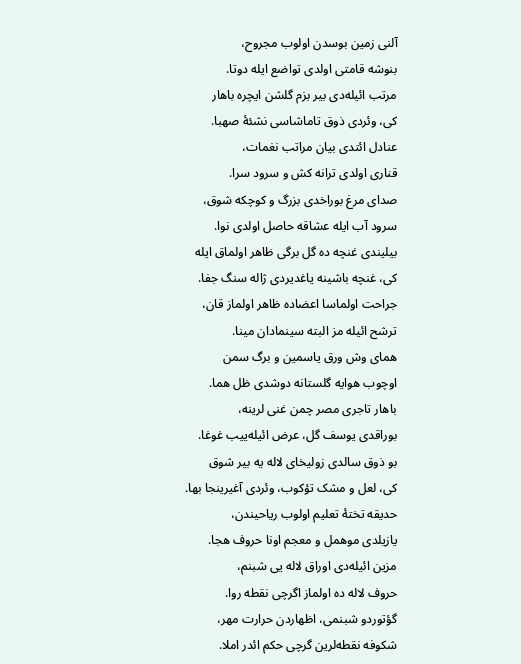آلنی زمین بوسدن اولوب مجروح،
بنوشه قامتی اولدی تواضع ایله دوتا.
مرتب ائیله‌دی بیر بزم گلشن ایچره باهار
کی، وئردی ذوق تاماشاسی نشئۀ صهبا.
عنادل ائتدی بیان مراتب نغمات،
قناری اولدی ترانه کش و سرود سرا.
صدای مرغ بوراخدی بزرگ و کوچکه شوق،
سرود آب ایله عشاقه حاصل اولدی نوا.
بیلیندی غنچه ده گل برگی ظاهر اولماق ایله
کی، غنچه باشینه یاغدیردی ژاله سنگ جفا.
جراحت اولماسا اعضاده ظاهر اولماز قان،
ترشح ائیله مز البته سینمادان مینا.
همای وش ورق یاسمین و برگ سمن
اوچوب هوایه گلستانه دوشدی ظل هما.
باهار تاجری مصر چمن غنی لرینه،
بوراقدی یوسف گل، عرض ائیله‌ییب غوغا.
بو ذوق سالدی زولیخای لاله یه بیر شوق
کی، لعل و مشک تؤکوب، وئردی آغیرینجا بها.
حدیقه تختۀ تعلیم اولوب ریاحیندن،
یازیلدی موهمل و معجم اونا حروف هجا.
مزین ائیله‌دی اوراق لاله یی شبنم،
حروف لاله ده اولماز اگرچی نقطه روا.
گؤتوردو شبنمی، اظهاردن حرارت مهر،
شکوفه نقطه‌لرین گرچی حکم ائدر املا.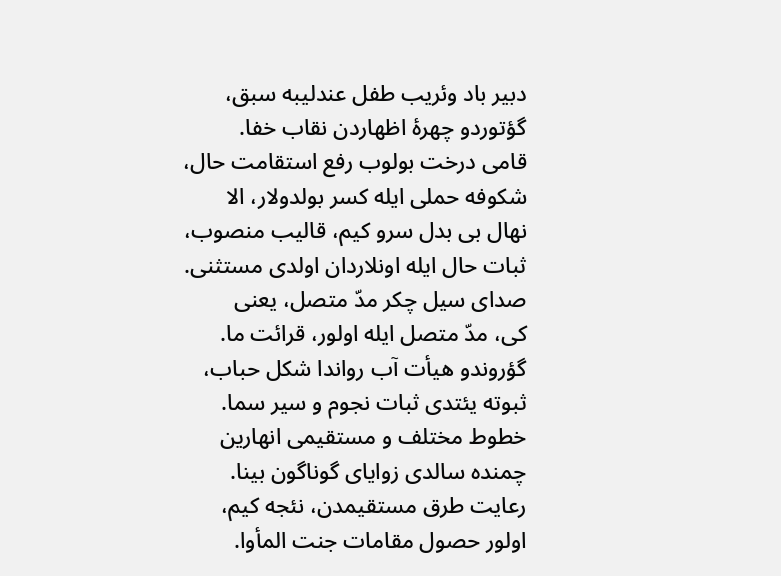دبیر باد وئریب طفل عندلیبه سبق،
گؤتوردو چهرۀ اظهاردن نقاب خفا.
قامی درخت بولوب رفع استقامت حال،
شکوفه حملی ایله کسر بولدولار، الا
نهال بی بدل سرو کیم، قالیب منصوب،
ثبات حال ایله اونلاردان اولدی مستثنی.
صدای سیل چکر مدّ متصل، یعنی
کی، مدّ متصل ایله اولور، قرائت ما.
گؤروندو هیأت آب رواندا شکل حباب،
ثبوته یئتدی ثبات نجوم و سیر سما.
خطوط مختلف و مستقیمی انهارین
چمنده سالدی زوایای گوناگون بینا.
رعایت طرق مستقیمدن، نئجه کیم،
اولور حصول مقامات جنت المأوا.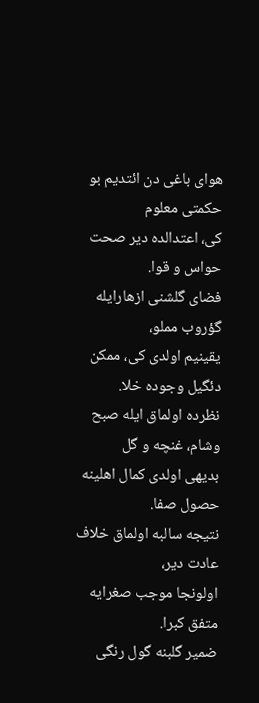هوای باغی دن ائتدیم بو حکمتی معلوم
کی، اعتدالده دیر صحت حواس و قوا.
فضای گلشنی ازهارایله گؤروب مملو،
یقینیم اولدی کی، ممکن دئگیل وجوده خلا.
نظرده اولماق ایله صبح وشام، غنچه و گل
بدیهی اولدی کمال اهلینه حصول صفا.
نتیجه سالبه اولماق خلاف عادت دیر،
اولونجا موجب صغرایه متفق کبرا.
ضمیر گلبنه گول رنگی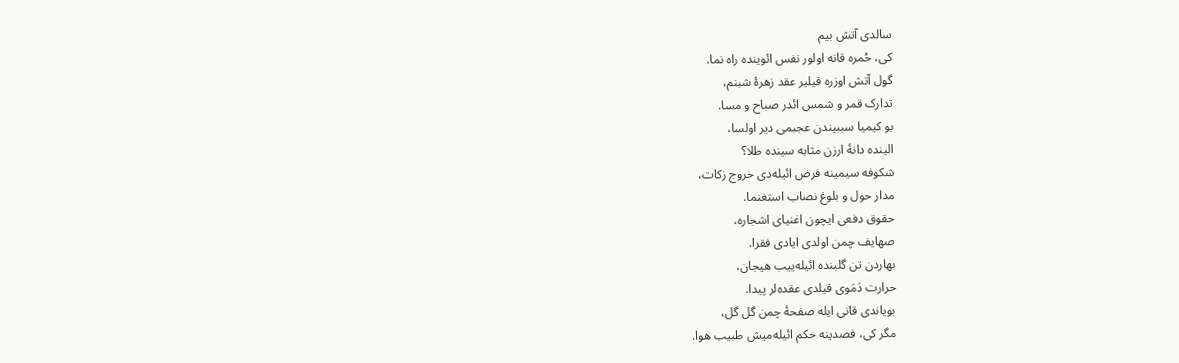سالدی آتش بیم
کی، حُمره قانه اولور نفس ائوینده راه نما.
گول آتش اوزره قیلیر عقد زهرۀ شبنم،
تدارک قمر و شمس ائدر صباح و مسا.
بو کیمیا سببیندن عجبمی دیر اولسا،
الینده دانۀ ارزن مثابه سینده طلا؟
شکوفه سیمینه فرض ائیله‌دی خروج زکات،
مدار حول و بلوغ نصاب استغنما.
حقوق دفعی ایچون اغنیای اشجاره،
صهایف چمن اولدی ایادی فقرا.
بهاردن تن گلبنده ائیله‌ییب هیجان،
حرارت دَمَوی قیلدی عقده‌لر پیدا.
بویاندی قانی ایله صفحۀ چمن گل گل،
مگر کی، فصدینه حکم ائیله‌میش طبیب هوا.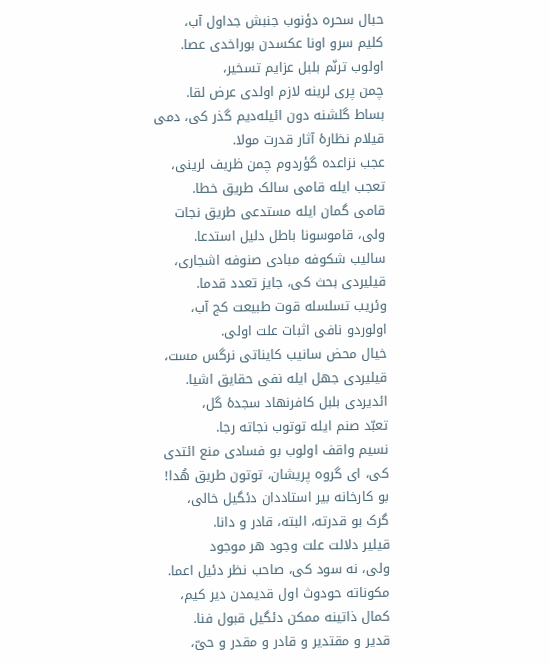حبال سحره دؤنوب جنبش جداول آب،
کلیم سرو اونا عکسدن بوراخدی عصا.
اولوب ترنّم بلبل عزایم تسخیر،
چمن پری لرینه لازم اولدی عرض لقا.
بساط گلشنه دون ائیله‌دیم گذر کی، دمی
قیلام نظارۀ آثار قدرت مولا.
عجب نزاعده گؤردوم چمن ظریف لرینی،
تعجب ایله قامی سالک طریق خطا.
قامی گمان ایله مستدعی طریق نجات
ولی، قاموسونا باطل دلیل استدعا.
سالیب شکوفه مبادی صنوفه اشجاری،
قیلیردی بحث کی، جایز تعدد قدما.
وئریب تسلسله قوت طبیعت کج آب،
اولوردو نافی اثبات علت اولی.
خیال محض سانیب کایناتی نرگس مست،
قیلیردی جهل ایله نفی حقایق اشیا.
ائدیردی بلبل کافرنهاد سجدۀ گل،
تعبّد صنم ایله توتوب نجاته رجا.
نسیم واقف اولوب بو فسادی منع ائتدی
کی، ای گروه پریشان، توتون طریق هُدا!
بو کارخانه بیر استاددان دئگیل خالی،
گرک بو قدرته، البته، قادر و دانا.
قیلیر دلالت علت وجود هر موجود
ولی، نه سود کی، صاحب نظر دئیل اعما.
مکوناته حودوث اول قدیمدن دیر کیم،
کمال ذاتینه ممکن دئگیل قبول فنا.
قدیر و مقتدیر و قادر و مقدر و حیّ،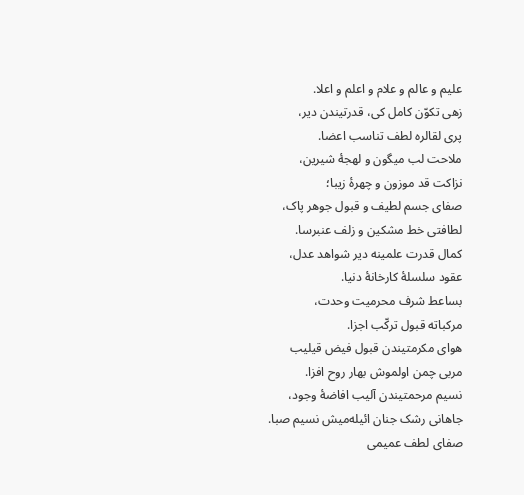علیم و عالم و علام و اعلم و اعلا.
زهی تکوّن کامل کی، قدرتیندن دیر،
پری لقالره لطف تناسب اعضا.
ملاحت لب میگون و لهجۀ شیرین،
نزاکت قد موزون و چهرۀ زیبا؛
صفای جسم لطیف و قبول جوهر پاک،
لطافتی خط مشکین و زلف عنبرسا.
کمال قدرت علمینه دیر شواهد عدل،
عقود سلسلۀ کارخانۀ دنیا.
بساعط شرف محرمیت وحدت،
مرکباته قبول ترکّب اجزا.
هوای مکرمتیندن قبول فیض قیلیب
مربی چمن اولموش بهار روح افزا.
نسیم مرحمتیندن آلیب افاضۀ وجود،
جاهانی رشک جنان ائیله‌میش نسیم صبا.
صفای لطف عمیمی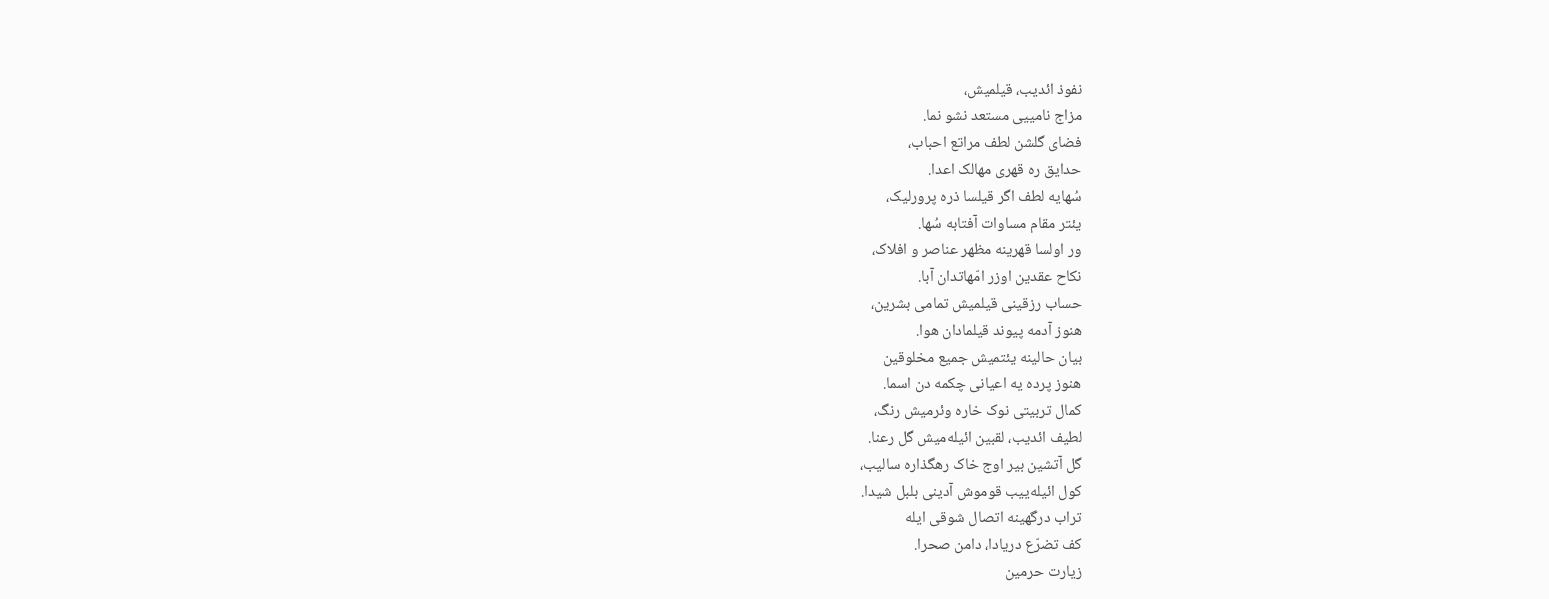نفوذ ائدیب، قیلمیش،
مزاج نامییی مستعد نشو نما.
فضای گلشن لطف مراتع احباب،
حدایق ره قهری مهالک اعدا.
سُهایه لطف اگر قیلسا ذره پرورلیک،
یئتر مقام مساوات آفتابه سُها.
ور اولسا قهرینه مظهر عناصر و افلاک،
نکاح عقدین اوزر امّهاتدان آبا.
حساب رزقینی قیلمیش تمامی بشرین،
هنوز آدمه پیوند قیلمادان هوا.
بیان حالینه یئتمیش جمیع مخلوقین
هنوز پرده یه اعیانی چکمه دن اسما.
کمال تربیتی نوک خاره وئرمیش رنگ،
لطیف ائدیب، لقبین ائیله‌میش گل رعنا.
گل آتشین بیر اوج خاک رهگذاره سالیب،
کول ائیله‌ییب قوموش آدینی بلبل شیدا.
تراب درگهینه اتصال شوقی ایله
کف تضرّع دریادا، دامن صحرا.
زیارت حرمین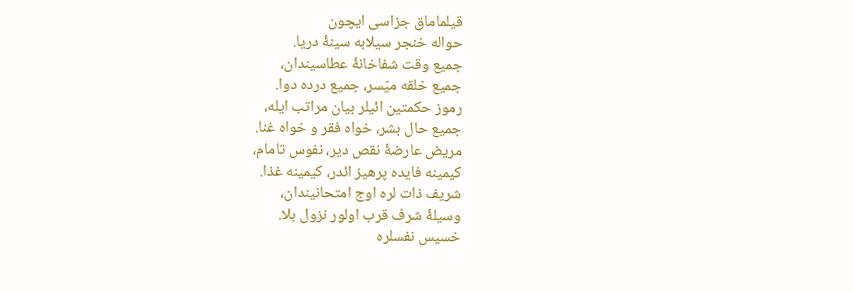قیلماماق جزاسی ایچون
حواله خنجر سیلابه سینۀ دریا.
جمیع وقت شفاخانۀ عطاسیندان،
جمیع خلقه میّسر، جمیع درده دوا.
رموز حکمتین ائیلر بیان مراتب ایله،
جمیع حال بشر، خواه فقر و خواه غنا.
مریض عارضۀ نقص دیر، نفوس تامام،
کیمینه فایده پرهیز ائدر، کیمینه غذا.
شریف ذات لره اوج امتحانیندان،
وسیلۀ شرف قرب اولور نزول بلا.
خسیس نفسلره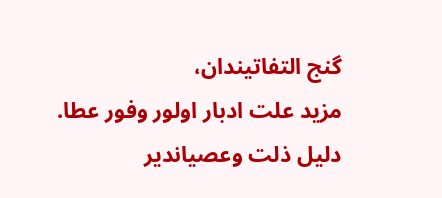گنج التفاتیندان،
مزید علت ادبار اولور وفور عطا.
دلیل ذلت وعصیاندیر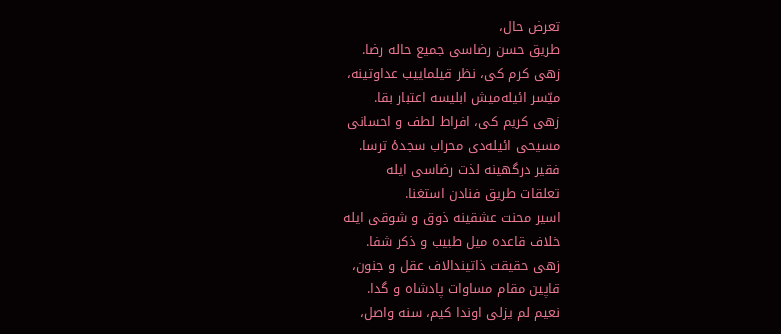تعرض حال،
طریق حسن رضاسی جمیع حاله رضا.
زهی کرم کی، نظر قیلماییب عداوتینه،
میّسر ائیله‌میش ابلیسه اعتبار بقا.
زهی کریم کی، افراط لطف و احسانی
مسیحی ائیله‌دی محراب سجدۀ ترسا.
فقیر درگهینه لذت رضاسی ایله
تعلقات طریق فنادن استغنا.
اسیر محنت عشقینه ذوق و شوقی ایله
خلاف قاعده میل طبیب و ذکر شفا.
زهی حقیقت ذاتیندالاف عقل و جنون،
قاپین مقام مساوات پادشاه و گدا.
نعیم لم یزلی اوندا کیم، سنه واصل،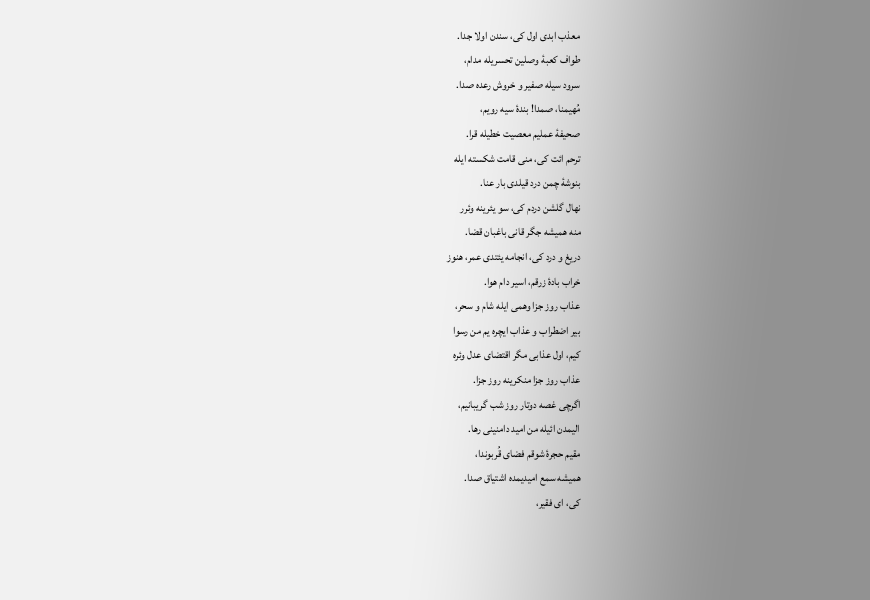معذب ابدی اول کی، سندن اولا جدا.
طواف کعبۀ وصلین تحسریله مدام،
سرود سیله صفیر و خروش رعده صدا.
مُهیمنا، صمدا! بندۀ سیه رویم،
صحیفۀ عملیم معصیت خطیله قرا.
ترحم ائت کی، منی قامت شکسته ایله
بنوشۀ چمن درد قیلدی بار عنا.
نهال گلشن دردم کی، سو یئرینه وئرر
منه همیشه جگر قانی باغبان قضا.
دریغ و درد کی، انجامه یئتدی عمر، هنوز
خراب بادۀ زرقم، اسیر دام هوا.
عذاب روز جزا وهمی ایله شام و سحر،
بیر اضطراب و عذاب ایچره یم من رسوا
کیم، اول عذابی مگر اقتضای عدل وئره
عذاب روز جزا منکرینه روز جزا.
اگرچی غصه دوتار روز شب گریبانیم،
الیمدن ائیله من امید دامنینی رها.
مقیم حجرۀ شوقم فضای قُربوندا،
همیشه سمع امیدیمده اشتیاق صدا.
کی، ای فقیر،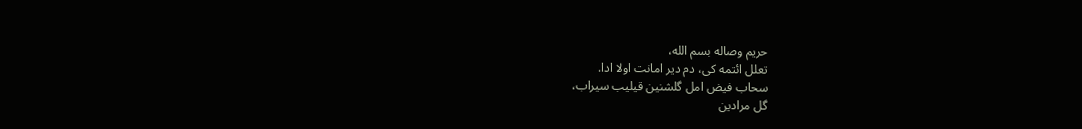حریم وصاله بسم الله،
تعلل ائتمه کی، دم دیر امانت اولا ادا.
سحاب فیض امل گلشنین قیلیب سیراب،
گل مرادین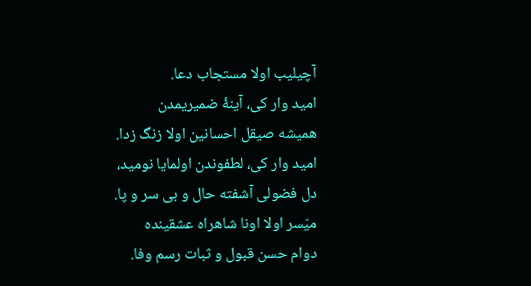آچیلیب اولا مستجاب دعا.
امید وار کی، آینۀ ضمیریمدن
همیشه صیقل احسانین اولا زنگ زدا.
امید وار کی، لطفوندن اولمایا نومید،
دل فضولی آشفته حال و بی سر و پا.
میّسر اولا اونا شاهراه عشقینده
دوام حسن قبول و ثبات رسم وفا.